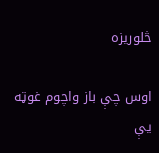څلوريزه

اوس چې باز واچوم غوټه يې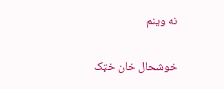نه وينم

خوشحال خان خټک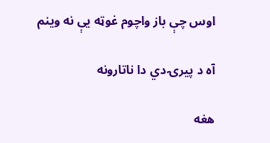اوس چې باز واچوم غوټه يې نه وينم

آه د پيرۍ دي دا ناتارونه

هغه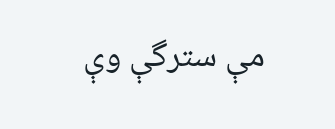مې سترگې وې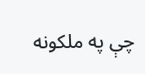چې په ملکونه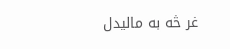غر څه به ماليدل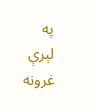په لېرې غرونه